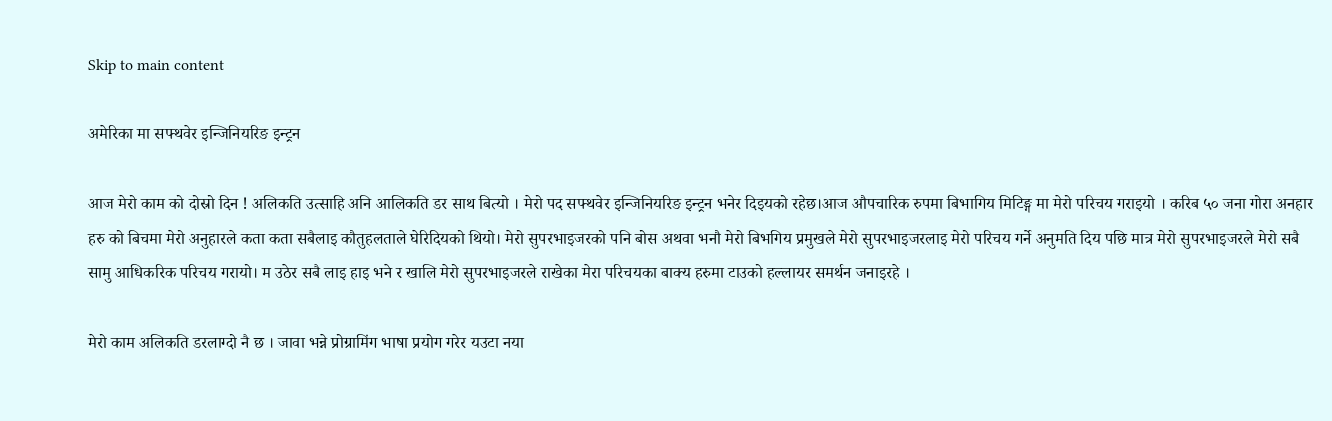Skip to main content

अमेरिका मा सफ्थवेर इन्जिनियरिङ इन्ट्रन

आज मेरो काम को दोस्रो दिन ! अलिकति उत्साहि अनि आलिकति डर साथ बित्यो । मेरो पद सफ्थवेर इन्जिनियरिङ इन्ट्रन भनेर दिइयको रहेछ।आज औपचारिक रुपमा बिभागिय मिटिङ्ग मा मेरो परिचय गराइयो । करिब ५० जना गोरा अनहार हरु को बिचमा मेरो अनुहारले कता कता सबैलाइ कौतुहलताले घेरिदियको थियो। मेरो सुपरभाइजरको पनि बोस अथवा भनौ मेरो बिभगिय प्रमुखले मेरो सुपरभाइजरलाइ मेरो परिचय गर्ने अनुमति दिय पछि मात्र मेरो सुपरभाइजरले मेरो सबै सामु आधिकरिक परिचय गरायो। म उठेर सबै लाइ हाइ भने र खालि मेरो सुपरभाइजरले राखेका मेरा परिचयका बाक्य हरुमा टाउको हल्लायर समर्थन जनाइरहे ।

मेरो काम अलिकति डरलाग्दो नै छ । जावा भन्ने प्रोग्रामिंग भाषा प्रयोग गरेर यउटा नया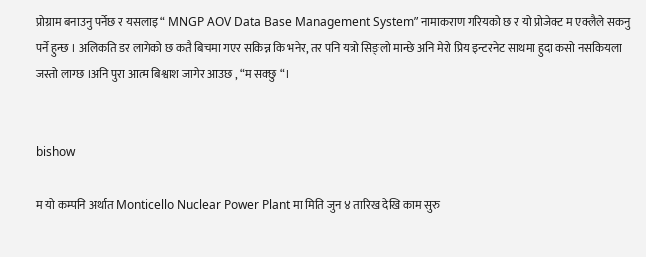प्रोग्राम बनाउनु पर्नेछ र यसलाइ “ MNGP AOV Data Base Management System” नामाकराण गरियको छ र यो प्रोजेक्ट म एक्लैले सकनु पर्ने हुन्छ । अलिकति डर लागेको छ कतै बिचमा गएर सकिन्न कि भनेर, तर पनि यत्रो सिङ्लो मान्छे अनि मेरो प्रिय इन्टरनेट साथमा हुदा कसो नसकियला जस्तो लाग्छ ।अनि पुरा आत्म बिश्वाश जागेर आउछ , “म सक्छु “।


bishow

म यो कम्पनि अर्थात Monticello Nuclear Power Plant मा मिति जुन ४ तारिख देखि काम सुरु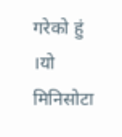गरेको हुं ।यो मिनिसोटा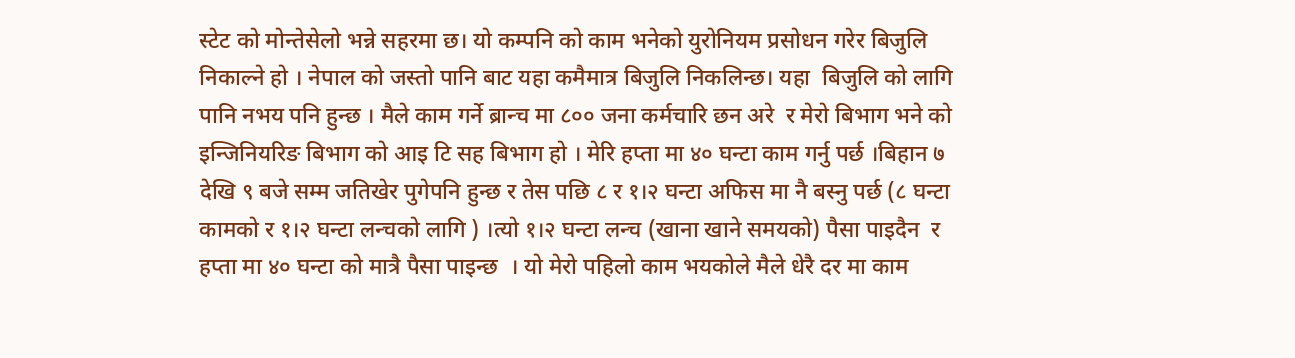स्टेट को मोन्तेसेलो भन्ने सहरमा छ। यो कम्पनि को काम भनेको युरोनियम प्रसोधन गरेर बिजुलि निकाल्ने हो । नेपाल को जस्तो पानि बाट यहा कमैमात्र बिजुलि निकलिन्छ। यहा  बिजुलि को लागि पानि नभय पनि हुन्छ । मैले काम गर्ने ब्रान्च मा ८०० जना कर्मचारि छन अरे  र मेरो बिभाग भने को इन्जिनियरिङ बिभाग को आइ टि सह बिभाग हो । मेरि हप्ता मा ४० घन्टा काम गर्नु पर्छ ।बिहान ७ देखि ९ बजे सम्म जतिखेर पुगेपनि हुन्छ र तेस पछि ८ र १।२ घन्टा अफिस मा नै बस्नु पर्छ (८ घन्टा कामको र १।२ घन्टा लन्चको लागि ) ।त्यो १।२ घन्टा लन्च (खाना खाने समयको) पैसा पाइदैन  र हप्ता मा ४० घन्टा को मात्रै पैसा पाइन्छ  । यो मेरो पहिलो काम भयकोले मैले धेरै दर मा काम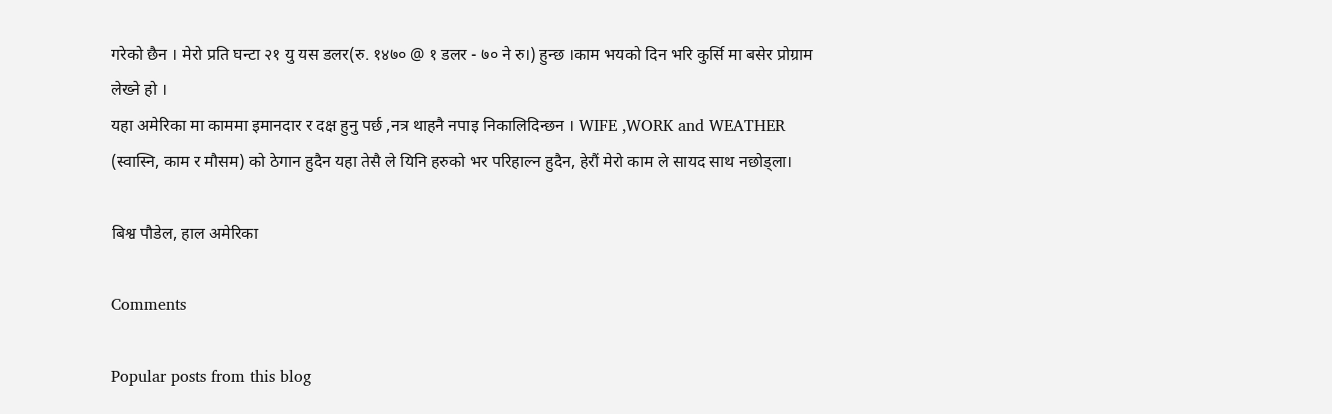गरेको छैन । मेरो प्रति घन्टा २१ यु यस डलर(रु. १४७० @ १ डलर - ७० ने रु।) हुन्छ ।काम भयको दिन भरि कुर्सि मा बसेर प्रोग्राम लेख्ने हो ।
यहा अमेरिका मा काममा इमानदार र दक्ष हुनु पर्छ ,नत्र थाहनै नपाइ निकालिदिन्छन । WIFE ,WORK and WEATHER (स्वास्नि, काम र मौसम) को ठेगान हुदैन यहा तेसै ले यिनि हरुको भर परिहाल्न हुदैन, हेरौं मेरो काम ले सायद साथ नछोड्ला।

बिश्व पौडेल, हाल अमेरिका

Comments

Popular posts from this blog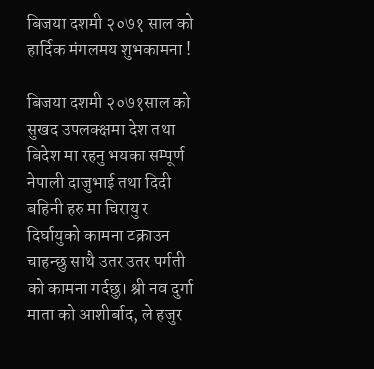बिजया दशमी २०७१ साल को हार्दिक मंगलमय शुभकामना !

बिजया दशमी २०७१साल को सुखद उपलक्क्षमा देश तथा बिदेश मा रहनु भयका सम्पूर्ण नेपाली दाजुभाई तथा दिदी बहिनी हरु मा चिरायु र दिर्घायुको कामना टक्राउन चाहन्छु साथै उतर उतर पर्गती को कामना गर्दछु। श्री नव दुर्गा माता को आशीर्बाद, ले हजुर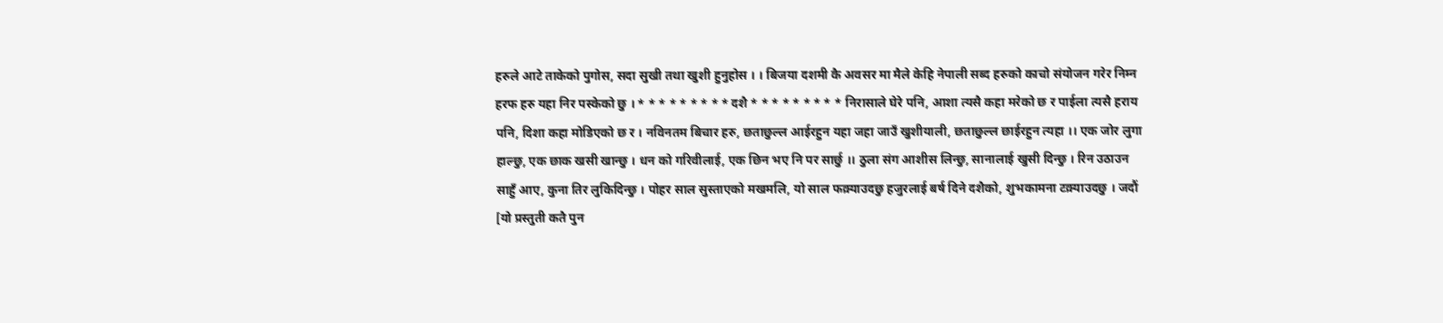हरुले आटे ताकेको पुगोस, सदा सुखी तथा खुशी हुनुहोस । । बिजया दशमी कै अवसर मा मैले केहि नेपाली सब्द हरुको काचो संयोजन गरेर निम्न हरफ हरु यहा निर पस्केको छु । * * * * * * * * * दशै * * * * * * * * * निरासाले घेरे पनि, आशा त्यसै कहा मरेको छ र पाईला त्यसै हराय पनि, दिशा कहा मोडिएको छ र । नविनतम बिचार हरु, छताछुल्ल आईरहुन यहा जहा जाउँ खुशीयाली, छताछुल्ल छाईरहुन त्यहा ।। एक जोर लुगा हाल्छु, एक छाक खसी खान्छु । धन को गरिवीलाई, एक छिन भए नि पर सार्छु ।। ठुला संग आशीस लिन्छु, सानालाई खुसी दिन्छु । रिन उठाउन साहुँ आए, कुना तिर लुकिदिन्छु । पोहर साल सुस्ताएको मखमलि, यो साल फक्र्याउदछु हजुरलाई बर्ष दिने दशैको, शुभकामना टक्र्याउदछु । जदौं [यो प्रस्तुती कतै पुन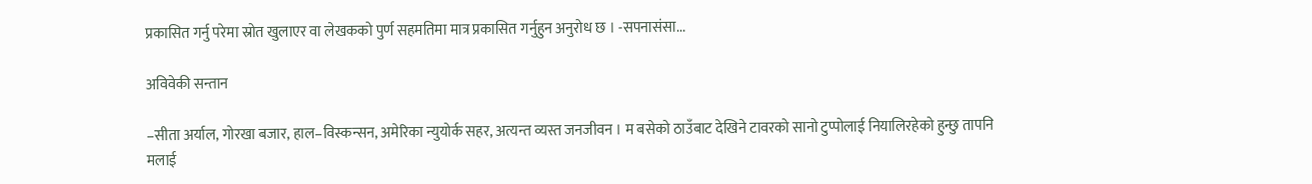प्रकासित गर्नु परेमा स्रोत खुलाएर वा लेखकको पुर्ण सहमतिमा मात्र प्रकासित गर्नुहुन अनुरोध छ । -सपनासंसा...

अविवेकी सन्तान

–सीता अर्याल, गोरखा बजार, हाल–विस्कन्सन, अमेरिका न्युयोर्क सहर, अत्यन्त व्यस्त जनजीवन । म बसेको ठाउँबाट देखिने टावरको सानो टुप्पोलाई नियालिरहेको हुन्छु तापनि मलाई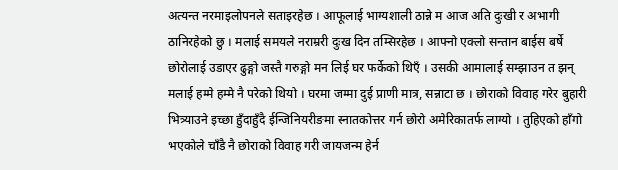अत्यन्त नरमाइलोपनले सताइरहेछ । आफूलाई भाग्यशाली ठान्ने म आज अति दुःखी र अभागी ठानिरहेको छु । मलाई समयले नराम्ररी दुःख दिन तम्सिरहेछ । आफ्नो एक्लो सन्तान बाईस बर्षे छोरोलाई उडाएर ढुङ्गो जस्तै गरुङ्गो मन लिई घर फर्केको थिएँ । उसकी आमालाई सम्झाउन त झन् मलाई हम्मे हम्मे नै परेको थियो । घरमा जम्मा दुई प्राणी मात्र, सन्नाटा छ । छोराको विवाह गरेर बुहारी भित्र्याउने इच्छा हुँदाहुँदै ईन्जिनियरीङमा स्नातकोत्तर गर्न छोरो अमेरिकातर्फ लाग्यो । तुहिएको हाँगो भएकोले चाँडै नै छोराको विवाह गरी जायजन्म हेर्न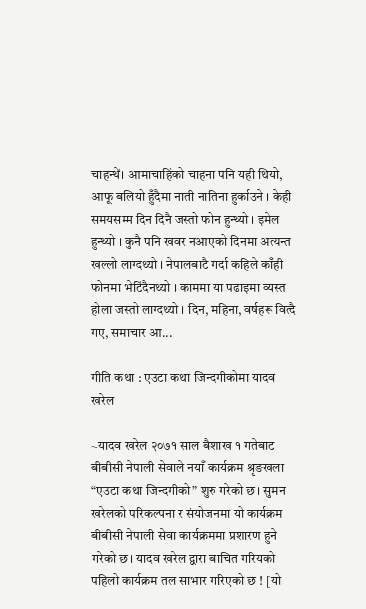चाहन्थें। आमाचाहिंको चाहना पनि यही थियो, आफू बलियो हुँदैमा नाती नातिना हुर्काउने । केही समयसम्म दिन दिनै जस्तो फोन हुन्थ्यो । इमेल हुन्थ्यो । कुनै पनि खवर नआएको दिनमा अत्यन्त खल्लो लाग्दथ्यो । नेपालबाटै गर्दा कहिले काँही फोनमा भेटिंदैनथ्यो । काममा या पढाइमा व्यस्त होला जस्तो लाग्दथ्यो । दिन, महिना, वर्षहरू वित्दै गए, समाचार आ...

गीति कथा : एउटा कथा जिन्दगीकोमा यादव खरेल

~यादव खरेल २०७१ साल बैशाख १ गतेबाट बीबीसी नेपाली सेवाले नयाँ कार्यक्रम श्रृङखला “एउटा कथा जिन्दगीको” शुरु गरेको छ। सुमन खरेलको परिकल्पना र संयोजनमा यो कार्यक्रम बीबीसी नेपाली सेवा कार्यक्रममा प्रशारण हुने गरेको छ। यादव खरेल द्वारा बाचित गरियको पहिलो कार्यक्रम तल साभार गरिएको छ ! [यो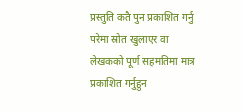प्रस्तुति कतै पुन प्रकाशित गर्नु परेमा स्रोत खुलाएर वा लेखकको पूर्ण सहमतिमा मात्र प्रकाशित गर्नुहुन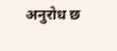अनुरोध छ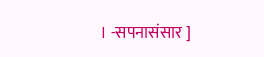। -सपनासंसार ]